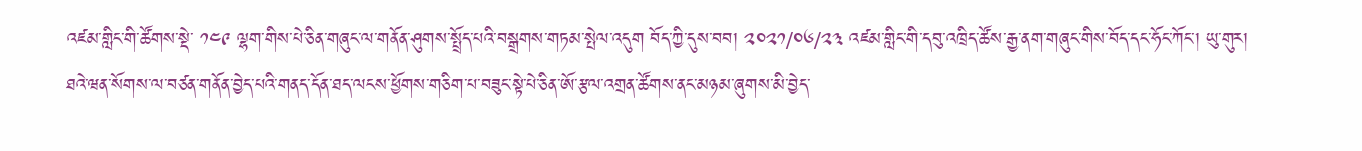འཛམ་གླིང་གི་ཚོགས་སྡེ་ ༡༤༩ ལྷག་གིས་པེ་ཅིན་གཞུང་ལ་གནོན་ཤུགས་སྤྲོད་པའི་བསྒྲགས་གཏམ་སྤེལ་འདུག བོད་ཀྱི་དུས་བབ། ༢༠༢༡/༠༦/༢༣ འཛམ་གླིང་གི་དབུ་འཁྲིད་ཚོས་རྒྱ་ནག་གཞུང་གིས་བོད་དང་ཧོང་ཀོང་། ཡུ་གུར། ཐའེ་ཝན་སོགས་ལ་བཙན་གནོན་བྱེད་པའི་གནད་དོན་ཐད་ལངས་ཕྱོགས་གཅིག་པ་བཟུང་སྟེ་པེ་ཅིན་ཨོ་རྩལ་འགྲན་ཚོགས་ནང་མཉམ་ཞུགས་མི་བྱེད་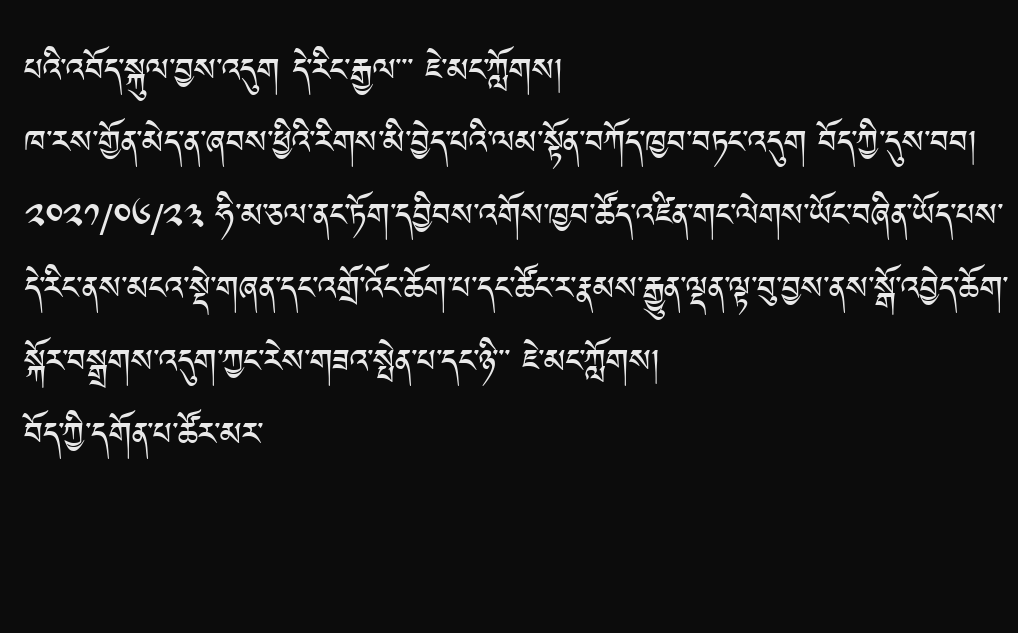པའི་འབོད་སྐུལ་བྱས་འདུག དེ་རིང་རྒྱལ་་་ ཇེ་མང་ཀློགས།
ཁ་རས་གྱོན་མེད་ན་ཞབས་ཕྱིའི་རིགས་མི་བྱེད་པའི་ལམ་སྟོན་བཀོད་ཁྱབ་བཏང་འདུག བོད་ཀྱི་དུས་བབ། ༢༠༢༡/༠༦/༢༣ ཧི་མ་ཅལ་ནང་ཏོག་དབྱིབས་འགོས་ཁྱབ་ཚོད་འཛིན་གང་ལེགས་ཡོང་བཞིན་ཡོད་པས་དེ་རིང་ནས་མངའ་སྡེ་གཞན་དང་འགྲོ་འོང་ཆོག་པ་དང་ཚོང་ར་རྣམས་རྒྱུན་ལྡན་ལྟ་བུ་བྱས་ནས་སྒོ་འབྱེད་ཆོག་སྐོར་བསྒྲགས་འདུག་ཀྱང་རེས་གཟའ་སྤེན་པ་དང་ཉི་་་ ཇེ་མང་ཀློགས།
བོད་ཀྱི་དགོན་པ་ཚོར་མར་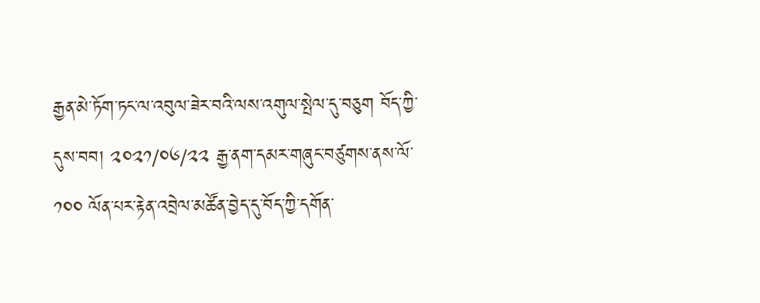རྒྱན་མེ་ཏོག་ཏང་ལ་འབུལ་ཟེར་བའི་ལས་འགུལ་སྤེལ་དུ་བཅུག བོད་ཀྱི་དུས་བབ། ༢༠༢༡/༠༦/༢༢ རྒྱ་ནག་དམར་གཞུང་བཙུགས་ནས་ལོ་ ༡༠༠ ལོན་པར་རྟེན་འབྲེལ་མཚོན་བྱེད་དུ་བོད་ཀྱི་དགོན་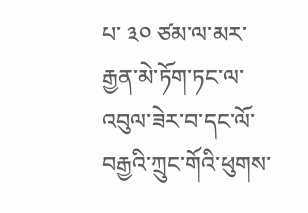པ་ ༣༠ ཙམ་ལ་མར་རྒྱན་མེ་ཏོག་ཏང་ལ་འབུལ་ཟེར་བ་དང་ལོ་བརྒྱའི་ཀྲུང་གོའི་ཕུགས་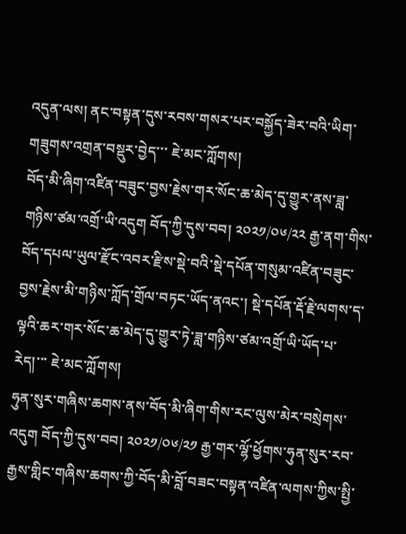འདུན་ལས། ནང་བསྟན་དུས་རབས་གསར་པར་བསྐྱོད་ཟེར་བའི་ཡིག་གཟུགས་འགྲན་བསྡུར་བྱེད་་་ ཇེ་མང་ཀློགས།
བོད་མི་ཞིག་འཛིན་བཟུང་བྱས་རྗེས་གར་སོང་ཆ་མེད་དུ་གྱུར་ནས་ཟླ་གཉིས་ཙམ་འགྲོ་ཡི་འདུག བོད་ཀྱི་དུས་བབ། ༢༠༢༡/༠༦/༢༢ རྒྱ་ནག་གིས་བོད་དཔལ་ཡུལ་རྫོང་འབར་རྫིས་སྡེ་བའི་སྡེ་དཔོན་གསུམ་འཛིན་བཟུང་བྱས་རྗེས་མི་གཉིས་ཀློད་གྲོལ་བཏང་ཡོད་ནའང་། སྡེ་དཔོན་རྡོ་རྗེ་ལགས་ད་ལྟའི་ཆར་གར་སོང་ཆ་མེད་དུ་གྱུར་ཏེ་ཟླ་གཉིས་ཙམ་འགྲོ་ཡི་ཡོད་པ་རེད།་་་ ཇེ་མང་ཀློགས།
ཧུན་སུར་གཞིས་ཆགས་ནས་བོད་མི་ཞིག་གིས་རང་ལུས་མེར་བསྲེགས་འདུག བོད་ཀྱི་དུས་བབ། ༢༠༢༡/༠༦/༢༡ རྒྱ་གར་ལྷོ་ཕྱོགས་ཧུན་སུར་རབ་རྒྱས་གླིང་གཞིས་ཆགས་ཀྱི་བོད་མི་བློ་བཟང་བསྟན་འཛིན་ལགས་ཀྱིས་སྤྱི་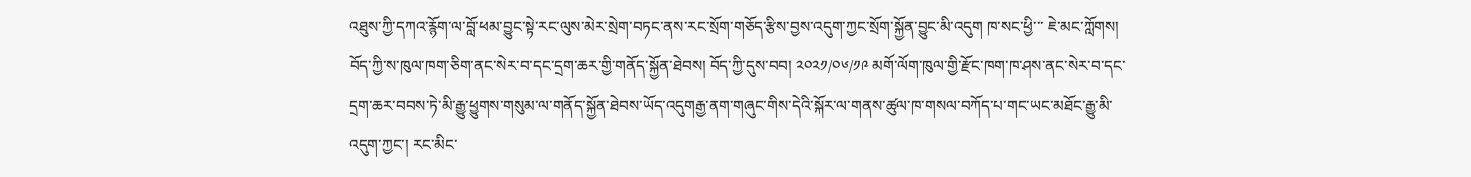འཐུས་ཀྱི་དཀའ་རྙོག་ལ་བློ་ཕམ་བྱུང་སྟེ་རང་ལུས་མེར་སྲེག་བཏང་ནས་རང་སྲོག་གཅོད་རྩིས་བྱས་འདུག་ཀྱང་སྲོག་སྐྱོན་བྱུང་མི་འདུག ཁ་སང་ཕྱི་་་ ཇེ་མང་ཀློགས།
བོད་ཀྱི་ས་ཁུལ་ཁག་ཅིག་ནང་སེར་བ་དང་དྲག་ཆར་གྱི་གནོད་སྐྱོན་ཐེབས། བོད་ཀྱི་དུས་བབ། ༢༠༢༡/༠༦/༡༩ མགོ་ལོག་ཁུལ་གྱི་རྫོང་ཁག་ཁ་ཤས་ནང་སེར་བ་དང་དྲག་ཆར་བབས་ཏེ་མི་རྒྱུ་ཕྱུགས་གསུམ་ལ་གནོད་སྐྱོན་ཐེབས་ཡོད་འདུགརྒྱ་ནག་གཞུང་གིས་དེའི་སྐོར་ལ་གནས་ཚུལ་ཁ་གསལ་བཀོད་པ་གང་ཡང་མཐོང་རྒྱུ་མི་འདུག་ཀྱང་། རང་མིང་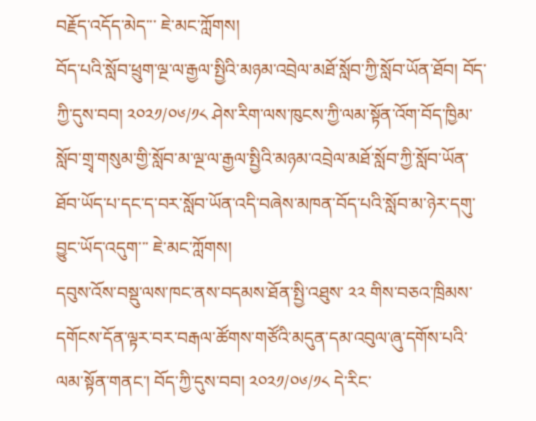བརྗོད་འདོད་མེད་་་ ཇེ་མང་ཀློགས།
བོད་པའི་སློབ་ཕྲུག་ལྔ་ལ་རྒྱལ་སྤྱིའི་མཉམ་འབྲེལ་མཐོ་སློབ་ཀྱི་སློབ་ཡོན་ཐོབ། བོད་ཀྱི་དུས་བབ། ༢༠༢༡/༠༦/༡༨ ཤེས་རིག་ལས་ཁུངས་ཀྱི་ལམ་སྟོན་འོག་བོད་ཁྱིམ་སློབ་གྲྭ་གསུམ་གྱི་སློབ་མ་ལྔ་ལ་རྒྱལ་སྤྱིའི་མཉམ་འབྲེལ་མཐོ་སློབ་ཀྱི་སློབ་ཡོན་ཐོབ་ཡོད་པ་དང་ད་བར་སློབ་ཡོན་འདི་བཞེས་མཁན་བོད་པའི་སློབ་མ་ཉེར་དགུ་བྱུང་ཡོད་འདུག་་་ ཇེ་མང་ཀློགས།
དབུས་འོས་བསྡུ་ལས་ཁང་ནས་བདམས་ཐོན་སྤྱི་འཐུས་ ༢༢ གིས་བཅའ་ཁྲིམས་དགོངས་དོན་ལྟར་བར་བརྒལ་ཚོགས་གཙོའི་མདུན་དམ་འབུལ་ཞུ་དགོས་པའི་ལམ་སྟོན་གནང་། བོད་ཀྱི་དུས་བབ། ༢༠༢༡/༠༦/༡༨ དེ་རིང་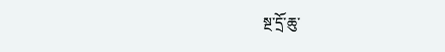སྔ་དྲོ་ཆུ་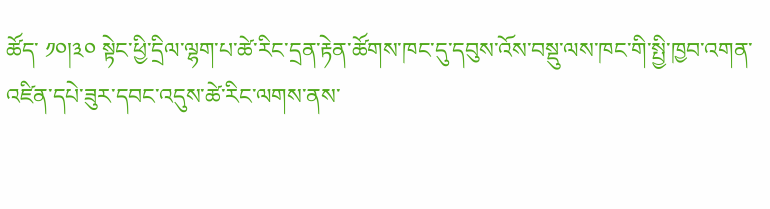ཚོད་ ༡༠།༣༠ སྟེང་ཕྱི་དྲིལ་ལྷག་པ་ཚེ་རིང་དྲན་རྟེན་ཚོགས་ཁང་དུ་དབུས་འོས་བསྡུ་ལས་ཁང་གི་སྤྱི་ཁྱབ་འགན་འཛིན་དཔེ་ཟུར་དབང་འདུས་ཚེ་རིང་ལགས་ནས་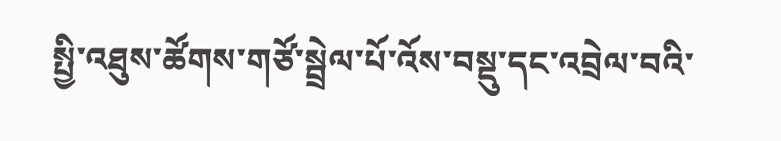སྤྱི་འཐུས་ཚོགས་གཙོ་སྦྲེལ་པོ་འོས་བསྡུ་དང་འབྲེལ་བའི་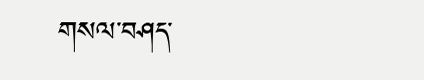གསལ་བཤད་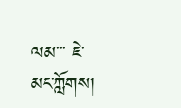ལམ་་་ ཇེ་མང་ཀློགས།